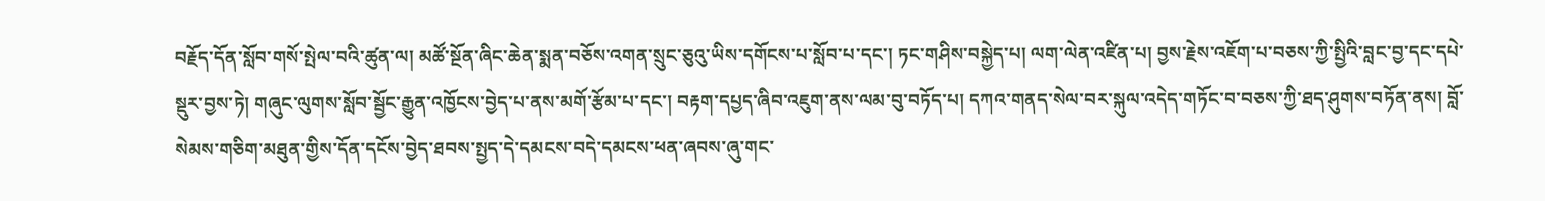བརྗོད་དོན་སློབ་གསོ་སྤེལ་བའི་ཚུན་ལ། མཚོ་སྔོན་ཞིང་ཆེན་སྨན་བཅོས་འགན་སྲུང་ཅུའུ་ཡིས་དགོངས་པ་སློབ་པ་དང་། ཏང་གཤིས་བསྐྱེད་པ། ལག་ལེན་འཛིན་པ། བྱས་རྗེས་འཇོག་པ་བཅས་ཀྱི་སྤྱིའི་བླང་བྱ་དང་དཔེ་སྡུར་བྱས་ཏེ། གཞུང་ལུགས་སློབ་སྦྱོང་རྒྱུན་འཁྱོངས་བྱེད་པ་ནས་མགོ་རྩོམ་པ་དང་། བརྟག་དཔྱད་ཞིབ་འཇུག་ནས་ལམ་བུ་བཏོད་པ། དཀའ་གནད་སེལ་བར་སྐུལ་འདེད་གཏོང་བ་བཅས་ཀྱི་ཐད་ཤུགས་བཏོན་ནས། བློ་སེམས་གཅིག་མཐུན་གྱིས་དོན་དངོས་བྱེད་ཐབས་སྤྱད་དེ་དམངས་བདེ་དམངས་ཕན་ཞབས་ཞུ་གང་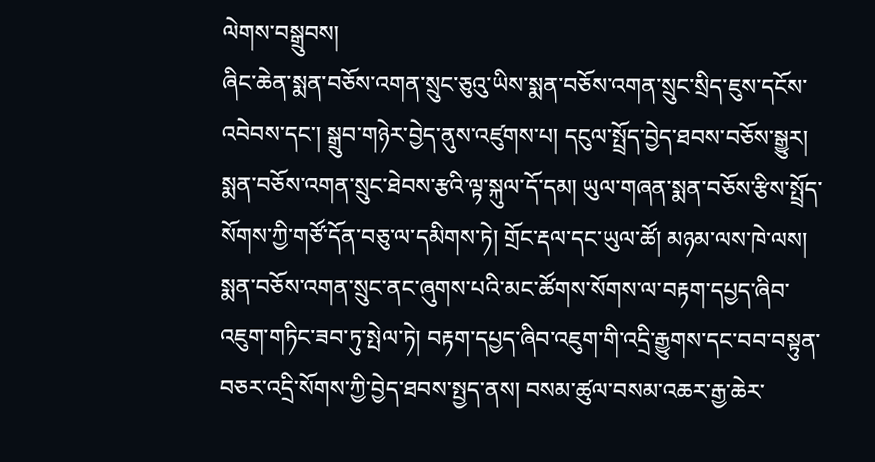ལེགས་བསྒྲུབས།
ཞིང་ཆེན་སྨན་བཅོས་འགན་སྲུང་ཅུའུ་ཡིས་སྨན་བཅོས་འགན་སྲུང་སྲིད་ཇུས་དངོས་འབེབས་དང་། སྒྲུབ་གཉེར་བྱེད་ནུས་འཛུགས་པ། དངུལ་སྤྲོད་བྱེད་ཐབས་བཅོས་སྒྱུར། སྨན་བཅོས་འགན་སྲུང་ཐེབས་རྩའི་ལྟ་སྐུལ་དོ་དམ། ཡུལ་གཞན་སྨན་བཅོས་རྩིས་སྤྲོད་སོགས་ཀྱི་གཙོ་དོན་བཅུ་ལ་དམིགས་ཏེ། གྲོང་རྡལ་དང་ཡུལ་ཚོ། མཉམ་ལས་ཁེ་ལས། སྨན་བཅོས་འགན་སྲུང་ནང་ཞུགས་པའི་མང་ཚོགས་སོགས་ལ་བརྟག་དཔྱད་ཞིབ་འཇུག་གཏིང་ཟབ་ཏུ་སྤེལ་ཏེ། བརྟག་དཔྱད་ཞིབ་འཇུག་གི་འདྲི་རྒྱུགས་དང་བབ་བསྟུན་བཅར་འདྲི་སོགས་ཀྱི་བྱེད་ཐབས་སྤྱད་ནས། བསམ་ཚུལ་བསམ་འཆར་རྒྱ་ཆེར་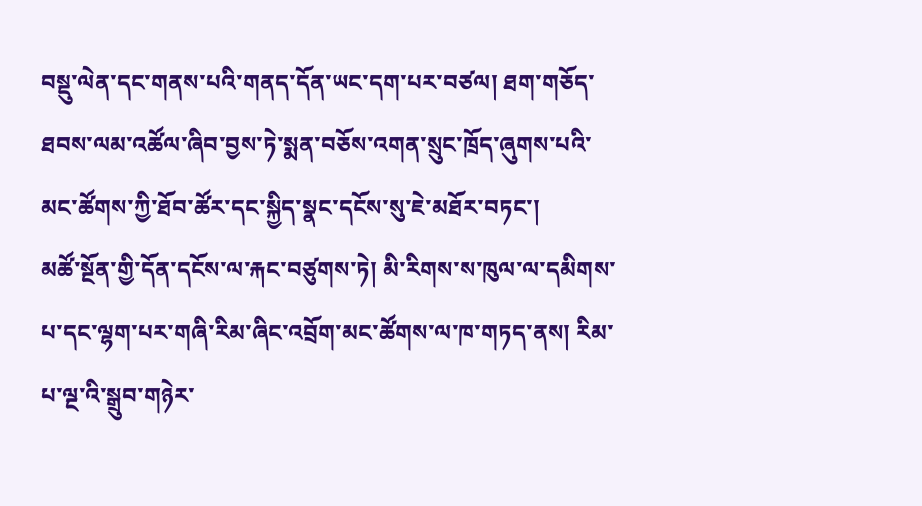བསྡུ་ལེན་དང་གནས་པའི་གནད་དོན་ཡང་དག་པར་བཙལ། ཐག་གཅོད་ཐབས་ལམ་འཚོལ་ཞིབ་བྱས་ཏེ་སྨན་བཅོས་འགན་སྲུང་ཁྲོད་ཞུགས་པའི་མང་ཚོགས་ཀྱི་ཐོབ་ཚོར་དང་སྐྱིད་སྣང་དངོས་སུ་ཇེ་མཐོར་བཏང་།
མཚོ་སྔོན་གྱི་དོན་དངོས་ལ་རྐང་བཙུགས་ཏེ། མི་རིགས་ས་ཁུལ་ལ་དམིགས་པ་དང་ལྷག་པར་གཞི་རིམ་ཞིང་འབྲོག་མང་ཚོགས་ལ་ཁ་གཏད་ནས། རིམ་པ་ལྔ་འི་སྒྲུབ་གཉེར་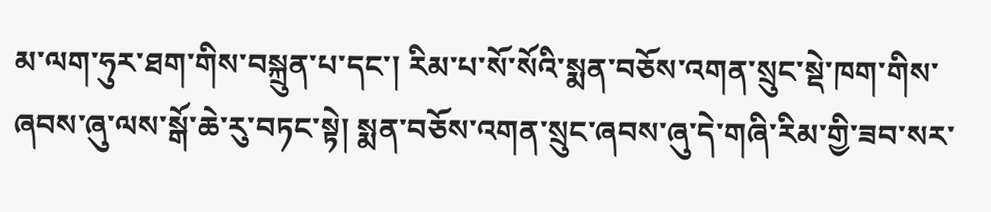མ་ལག་ཧུར་ཐག་གིས་བསྐྲུན་པ་དང་། རིམ་པ་སོ་སོའི་སྨན་བཅོས་འགན་སྲུང་སྡེ་ཁག་གིས་ཞབས་ཞུ་ལས་སྒོ་ཆེ་རུ་བཏང་སྟེ། སྨན་བཅོས་འགན་སྲུང་ཞབས་ཞུ་དེ་གཞི་རིམ་གྱི་ཟབ་སར་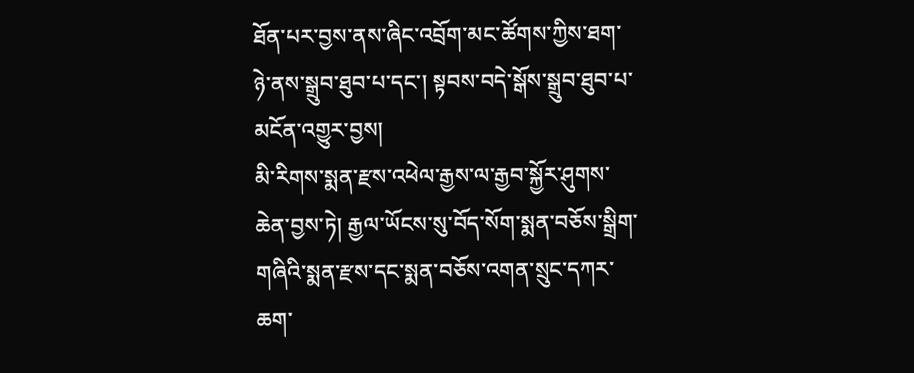ཐོན་པར་བྱས་ནས་ཞིང་འབྲོག་མང་ཚོགས་ཀྱིས་ཐག་ཉེ་ནས་སྒྲུབ་ཐུབ་པ་དང་། སྟབས་བདེ་སྒོས་སྒྲུབ་ཐུབ་པ་མངོན་འགྱུར་བྱས།
མི་རིགས་སྨན་རྫས་འཕེལ་རྒྱས་ལ་རྒྱབ་སྐྱོར་ཤུགས་ཆེན་བྱས་ཏེ། རྒྱལ་ཡོངས་སུ་བོད་སོག་སྨན་བཅོས་སྒྲིག་གཞིའི་སྨན་རྫས་དང་སྨན་བཅོས་འགན་སྲུང་དཀར་ཆག་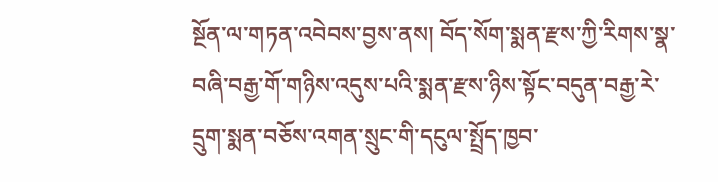སྔོན་ལ་གཏན་འབེབས་བྱས་ནས། བོད་སོག་སྨན་རྫས་ཀྱི་རིགས་སྣ་བཞི་བརྒྱ་གོ་གཉིས་འདུས་པའི་སྨན་རྫས་ཉིས་སྟོང་བདུན་བརྒྱ་རེ་དྲུག་སྨན་བཅོས་འགན་སྲུང་གི་དངུལ་སྤྲོད་ཁྱབ་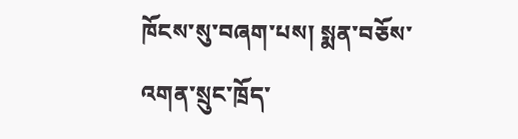ཁོངས་སུ་བཞག་པས། སྨན་བཅོས་འགན་སྲུང་ཁྲོད་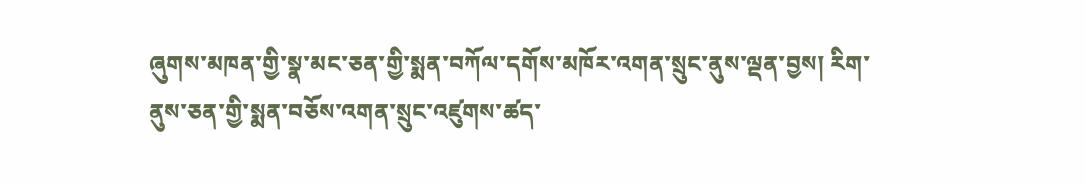ཞུགས་མཁན་གྱི་སྣ་མང་ཅན་གྱི་སྨན་བཀོལ་དགོས་མཁོར་འགན་སྲུང་ནུས་ལྡན་བྱས། རིག་ནུས་ཅན་གྱི་སྨན་བཅོས་འགན་སྲུང་འཛུགས་ཚད་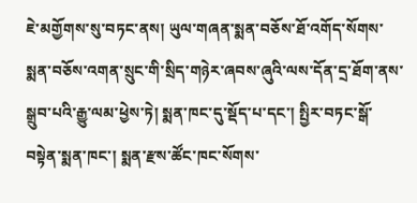ཇེ་མགྱོགས་སུ་བཏང་ནས། ཡུལ་གཞན་སྨན་བཅོས་ཐོ་འགོད་སོགས་སྨན་བཅོས་འགན་སྲུང་གི་སྲིད་གཉེར་ཞབས་ཞུའི་ལས་དོན་དྲ་ཐོག་ནས་སྒྲུབ་པའི་རྒྱུ་ལམ་ཕྱེས་ཏེ། སྨན་ཁང་དུ་སྡོད་པ་དང་། སྤྱིར་བཏང་སྒོ་བསྟེན་སྨན་ཁང་། སྨན་རྫས་ཚོང་ཁང་སོགས་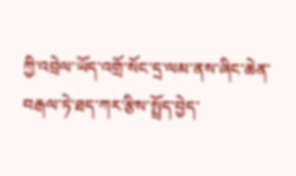ཀྱི་འབྲེལ་ཡོད་འགྲོ་སོང་དྲ་ལམ་ནས་ཞིང་ཆེན་བརྒལ་ཏེ་ཐད་ཀར་རྩིས་སྤྲོད་བྱེད་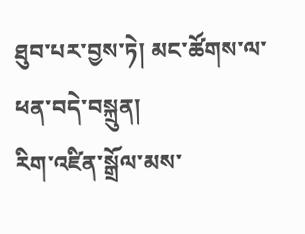ཐུབ་པར་བྱས་ཏེ། མང་ཚོགས་ལ་ཕན་བདེ་བསྐྲུན།
རིག་འཛིན་སྒྲོལ་མས་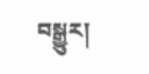བསྒྱུར།